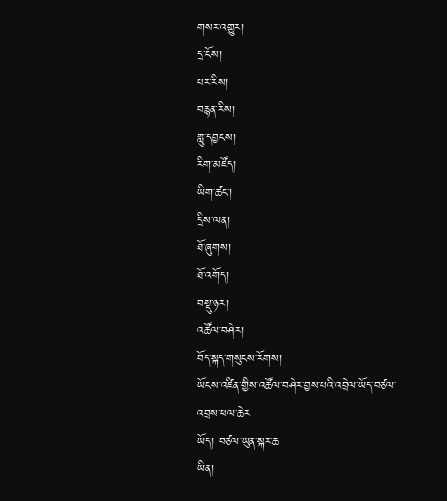གསར་འགྱུར།
དྲ་ངོས།
པར་རིས།
བརྙན་རིས།
གླུ་དབྱངས།
རིག་མཛོད།
ཡིག་ཚང་།
དྲིས་ལན།
ཐོ་ཞུགས།
ཐོ་འགོད།
བསྡུ་ཉར།
འཚོལ་བཤེར།
བོད་སྐད་གསུངས་རོགས།
ཡོངས་འཛིན་གྱིས་འཚོལ་བཤེར་བྱས་པའི་འབྲེལ་ཡོད་བཙལ་འབྲས་ཕལ་ཆེར
ཡོད། བཙལ་ཡུན་སྐར་ཆ
ཡིན།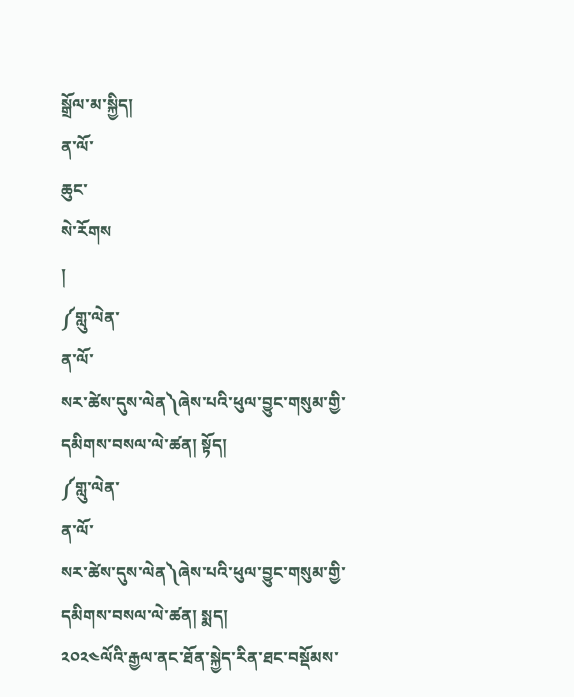སྒྲོལ་མ་སྐྱིད།
ན་ལོ་
ཆུང་
སེ་རོགས
།
༼གླུ་ལེན་
ན་ལོ་
སར་ཚེས་དུས་ལེན༽ཞེས་པའི་ཕུལ་བྱུང་གསུམ་གྱི་དམིགས་བསལ་ལེ་ཚན། སྟོད།
༼གླུ་ལེན་
ན་ལོ་
སར་ཚེས་དུས་ལེན༽ཞེས་པའི་ཕུལ་བྱུང་གསུམ་གྱི་དམིགས་བསལ་ལེ་ཚན། སྨད།
༢༠༢༤ལོའི་རྒྱལ་ནང་ཐོན་སྐྱེད་རིན་ཐང་བསྡོམས་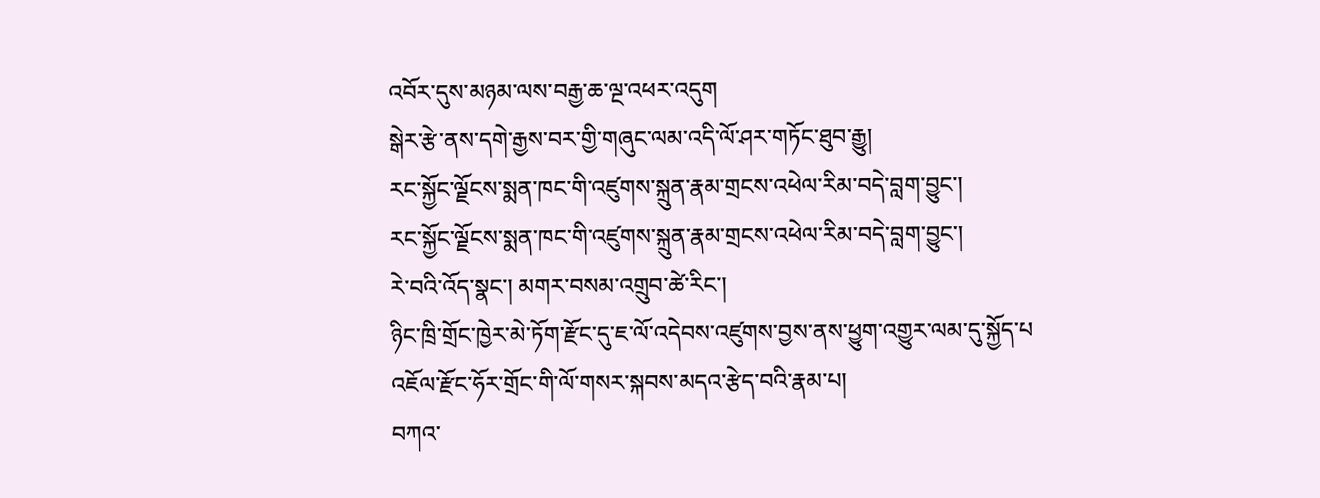འབོར་དུས་མཉམ་ལས་བརྒྱ་ཆ་ལྔ་འཕར་འདུག
སྒེར་རྩེ་ནས་དགེ་རྒྱས་བར་གྱི་གཞུང་ལམ་འདི་ལོ་ཤར་གཏོང་ཐུབ་རྒྱུ།
རང་སྐྱོང་ལྗོངས་སྨན་ཁང་གི་འཛུགས་སྐྲུན་རྣམ་གྲངས་འཕེལ་རིམ་བདེ་བླག་བྱུང་།
རང་སྐྱོང་ལྗོངས་སྨན་ཁང་གི་འཛུགས་སྐྲུན་རྣམ་གྲངས་འཕེལ་རིམ་བདེ་བླག་བྱུང་།
རེ་བའི་འོད་སྣང་། མགར་བསམ་འགྲུབ་ཚེ་རིང་།
ཉིང་ཁྲི་གྲོང་ཁྱེར་མེ་ཏོག་རྫོང་དུ་ཇ་ལོ་འདེབས་འཛུགས་བྱས་ནས་ཕྱུག་འགྱུར་ལམ་དུ་སྐྱོད་པ
འཇོལ་རྫོང་ཧོར་གྲོང་གི་ལོ་གསར་སྐབས་མདའ་རྩེད་བའི་རྣམ་པ།
བཀའ་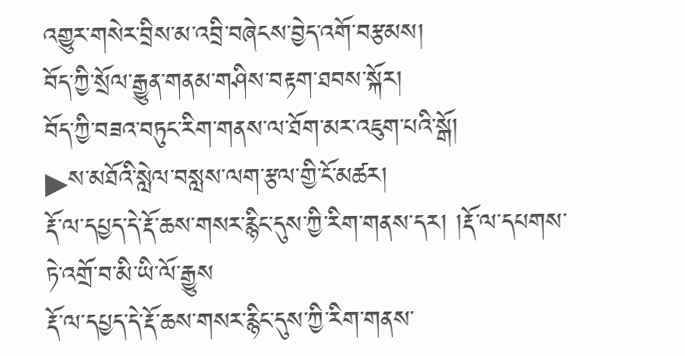འགྱུར་གསེར་བྲིས་མ་འབྲི་བཞེངས་བྱེད་འགོ་བརྩམས།
བོད་ཀྱི་སྲོལ་རྒྱུན་གནམ་གཤིས་བརྟག་ཐབས་སྐོར།
བོད་ཀྱི་བཟའ་བཏུང་རིག་གནས་ལ་ཐོག་མར་འཇུག་པའི་སྒོ།
▶ས་མཐོའི་སླེལ་བསླས་ལག་རྩལ་གྱི་ངོ་མཚར།
རྡོ་ལ་དཔྱད་དེ་རྡོ་ཆས་གསར་རྙིང་དུས་ཀྱི་རིག་གནས་དར། །རྡོ་ལ་དཔགས་ཏེ་འགྲོ་བ་མི་ཡི་ལོ་རྒྱུས
རྡོ་ལ་དཔྱད་དེ་རྡོ་ཆས་གསར་རྙིང་དུས་ཀྱི་རིག་གནས་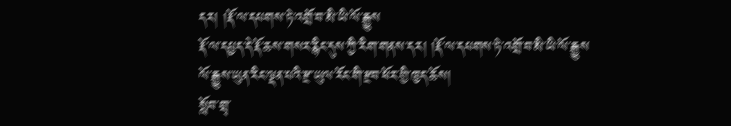དར། །རྡོ་ལ་དཔགས་ཏེ་འགྲོ་བ་མི་ཡི་ལོ་རྒྱུས
རྡོ་ལ་དཔྱད་དེ་རྡོ་ཆས་གསར་རྙིང་དུས་ཀྱི་རིག་གནས་དར། །རྡོ་ལ་དཔགས་ཏེ་འགྲོ་བ་མི་ཡི་ལོ་རྒྱུས
ལོ་རྒྱུས་ཡུན་རིང་ལྡན་པའི་རྫ་ཡུལ་རོང་གི་རྫབ་ཕོར་གྱི་ཁྱད་ཆོས།
སློབ་གྲྭ་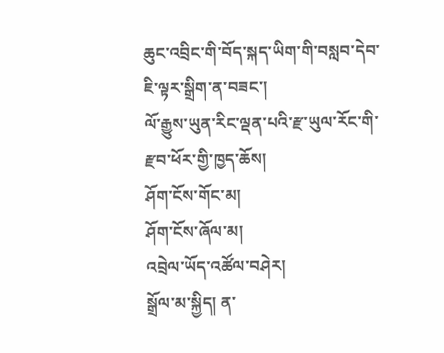ཆུང་འབྲིང་གི་བོད་སྐད་ཡིག་གི་བསླབ་དེབ་ཇི་ལྟར་སྒྲིག་ན་བཟང་།
ལོ་རྒྱུས་ཡུན་རིང་ལྡན་པའི་རྫ་ཡུལ་རོང་གི་རྫབ་ཕོར་གྱི་ཁྱད་ཆོས།
ཤོག་ངོས་གོང་མ།
ཤོག་ངོས་ཞོལ་མ།
འབྲེལ་ཡོད་འཚོལ་བཤེར།
སྒྲོལ་མ་སྐྱིད། ན་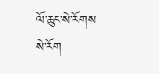ལོ་ཆུང་སེ་རོགས
སེ་རོག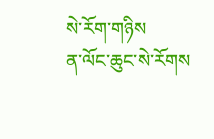སེ་རོག་གཉིས
ན་ལོང་ཆུང་སེ་རོགས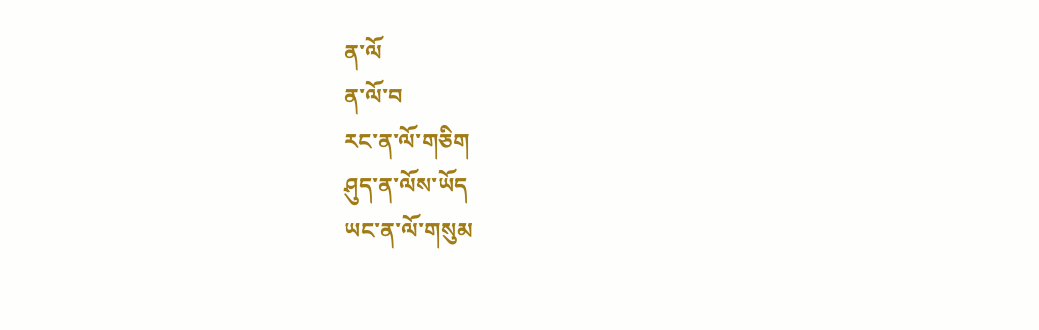ན་ལོ
ན་ལོ་བ
རང་ན་ལོ་གཅིག
ཤུད་ན་ལོས་ཡོད
ཡང་ན་ལོ་གསུམ